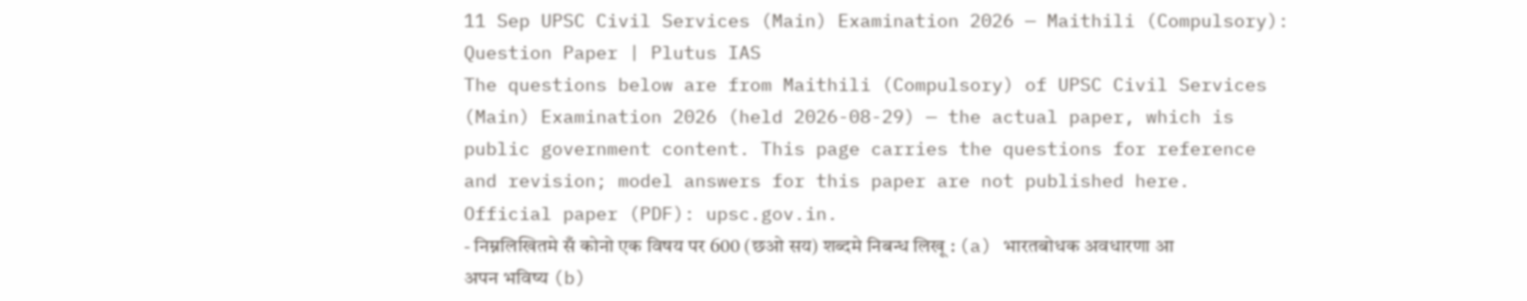11 Sep UPSC Civil Services (Main) Examination 2026 — Maithili (Compulsory): Question Paper | Plutus IAS
The questions below are from Maithili (Compulsory) of UPSC Civil Services (Main) Examination 2026 (held 2026-08-29) — the actual paper, which is public government content. This page carries the questions for reference and revision; model answers for this paper are not published here.
Official paper (PDF): upsc.gov.in.
- निम्नलिखितमे सँ कोनो एक विषय पर 600 (छओ सय) शब्दमे निबन्ध लिखू : (a) भारतबोधक अवधारणा आ अपन भविष्य (b)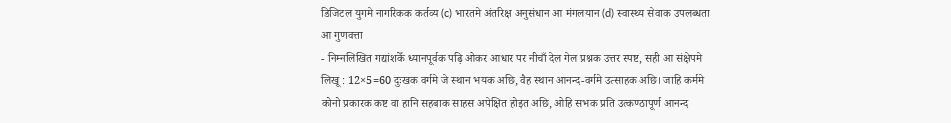डिजिटल युगमे नागरिकक कर्तव्य (c) भारतमे अंतरिक्ष अनुसंधान आ मंगलयान (d) स्वास्थ्य सेवाक उपलब्धता आ गुणवत्ता
- निम्नलिखित गद्यांशकेँ ध्यानपूर्वक पढ़ि ओकर आधार पर नीचाँ देल गेल प्रश्नक उत्तर स्पष्ट, सही आ संक्षेपमे लिखू : 12×5=60 दुःखक वर्गमे जे स्थान भयक अछि, वैह स्थान आनन्द-वर्गमे उत्साहक अछि। जाहि कर्ममे कोनो प्रकारक कष्ट वा हानि सहबाक साहस अपेक्षित होइत अछि, ओहि सभक प्रति उत्कण्ठापूर्ण आनन्द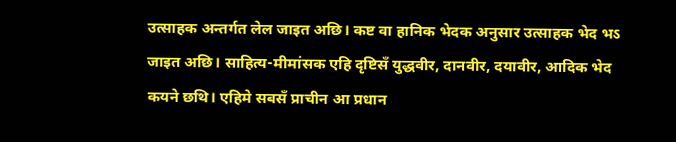उत्साहक अन्तर्गत लेल जाइत अछि। कष्ट वा हानिक भेदक अनुसार उत्साहक भेद भऽ जाइत अछि। साहित्य-मीमांसक एहि दृष्टिसँ युद्धवीर, दानवीर, दयावीर, आदिक भेद कयने छथि। एहिमे सबसँ प्राचीन आ प्रधान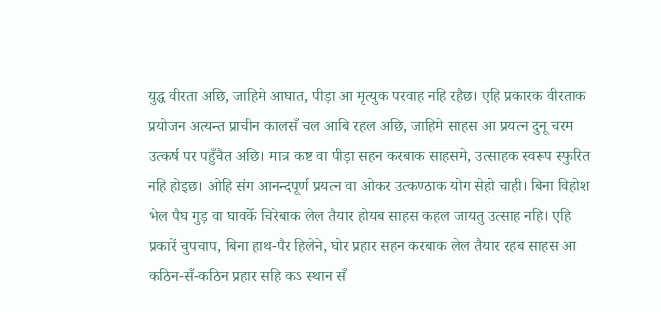युद्ध वीरता अछि, जाहिमे आघात, पीड़ा आ मृत्युक परवाह नहि रहैछ। एहि प्रकारक वीरताक प्रयोजन अत्यन्त प्राचीन कालसँ चल आबि रहल अछि, जाहिमे साहस आ प्रयत्न दुनू चरम उत्कर्ष पर पहुँचैत अछि। मात्र कष्ट वा पीड़ा सहन करबाक साहसमे, उत्साहक स्वरूप स्फुरित नहि होइछ। ओहि संग आनन्दपूर्ण प्रयत्न वा ओकर उत्कण्ठाक योग सेहो चाही। बिना विहोश भेल पैघ गुड़ वा घावकेँ चिरेबाक लेल तैयार होयब साहस कहल जायतु उत्साह नहि। एहि प्रकारें चुपचाप, बिना हाथ-पैर हिलेने, घोर प्रहार सहन करबाक लेल तैयार रहब साहस आ कठिन-सँ-कठिन प्रहार सहि कऽ स्थान सँ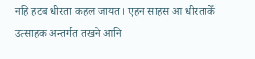नहि हटब धीरता कहल जायत। एहन साहस आ धीरताकेँ उत्साहक अन्तर्गत तखने आनि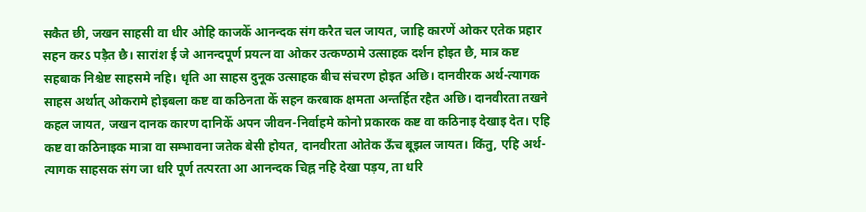सकैत छी, जखन साहसी वा धीर ओहि काजकेँ आनन्दक संग करैत चल जायत, जाहि कारणें ओकर एतेक प्रहार सहन करऽ पड़ैत छै। सारांश ई जे आनन्दपूर्ण प्रयत्न वा ओकर उत्कण्ठामे उत्साहक दर्शन होइत छै, मात्र कष्ट सहबाक निश्चेष्ट साहसमे नहि। धृति आ साहस दुनूक उत्साहक बीच संचरण होइत अछि। दानवीरक अर्थ-त्यागक साहस अर्थात् ओकरामे होइबला कष्ट वा कठिनता केँ सहन करबाक क्षमता अन्तर्हित रहैत अछि। दानवीरता तखने कहल जायत, जखन दानक कारण दानिकेँ अपन जीवन-निर्वाहमे कोनो प्रकारक कष्ट वा कठिनाइ देखाइ देत। एहि कष्ट वा कठिनाइक मात्रा वा सम्भावना जतेक बेसी होयत, दानवीरता ओतेक ऊँच बूझल जायत। किंतु, एहि अर्थ-त्यागक साहसक संग जा धरि पूर्ण तत्परता आ आनन्दक चिह्न नहि देखा पड़य, ता धरि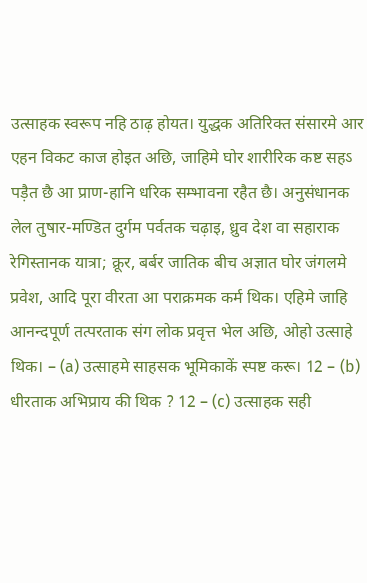उत्साहक स्वरूप नहि ठाढ़ होयत। युद्धक अतिरिक्त संसारमे आर एहन विकट काज होइत अछि, जाहिमे घोर शारीरिक कष्ट सहऽ पड़ैत छै आ प्राण-हानि धरिक सम्भावना रहैत छै। अनुसंधानक लेल तुषार-मण्डित दुर्गम पर्वतक चढ़ाइ, ध्रुव देश वा सहाराक रेगिस्तानक यात्रा; क्रूर, बर्बर जातिक बीच अज्ञात घोर जंगलमे प्रवेश, आदि पूरा वीरता आ पराक्रमक कर्म थिक। एहिमे जाहि आनन्दपूर्ण तत्परताक संग लोक प्रवृत्त भेल अछि, ओहो उत्साहे थिक। – (a) उत्साहमे साहसक भूमिकाकें स्पष्ट करू। 12 – (b) धीरताक अभिप्राय की थिक ? 12 – (c) उत्साहक सही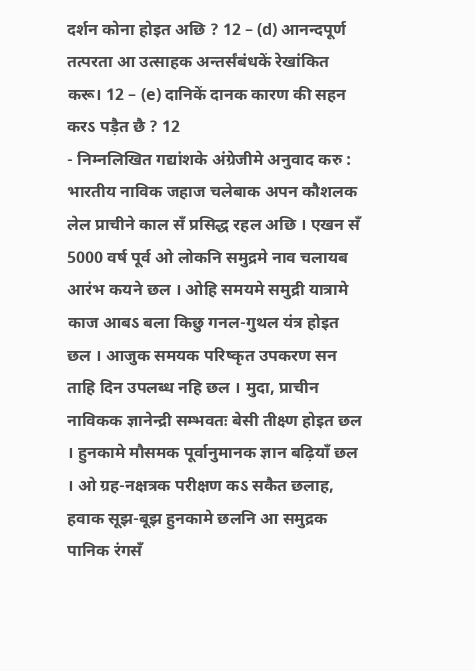दर्शन कोना होइत अछि ? 12 – (d) आनन्दपूर्ण तत्परता आ उत्साहक अन्तर्संबंधकें रेखांकित करू। 12 – (e) दानिकें दानक कारण की सहन करऽ पड़ैत छै ? 12
- निम्नलिखित गद्यांशके अंग्रेजीमे अनुवाद करु : भारतीय नाविक जहाज चलेबाक अपन कौशलक लेल प्राचीने काल सँ प्रसिद्ध रहल अछि । एखन सँ 5000 वर्ष पूर्व ओ लोकनि समुद्रमे नाव चलायब आरंभ कयने छल । ओहि समयमे समुद्री यात्रामे काज आबऽ बला किछु गनल-गुथल यंत्र होइत छल । आजुक समयक परिष्कृत उपकरण सन ताहि दिन उपलब्ध नहि छल । मुदा, प्राचीन नाविकक ज्ञानेन्द्री सम्भवतः बेसी तीक्ष्ण होइत छल । हुनकामे मौसमक पूर्वानुमानक ज्ञान बढ़ियाँ छल । ओ ग्रह-नक्षत्रक परीक्षण कऽ सकैत छलाह, हवाक सूझ-बूझ हुनकामे छलनि आ समुद्रक पानिक रंगसँ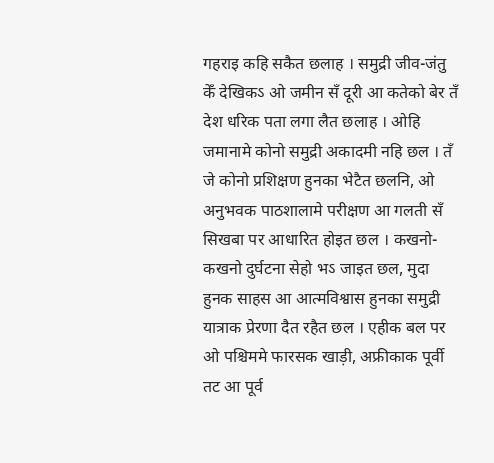गहराइ कहि सकैत छलाह । समुद्री जीव-जंतु केँ देखिकऽ ओ जमीन सँ दूरी आ कतेको बेर तँ देश धरिक पता लगा लैत छलाह । ओहि जमानामे कोनो समुद्री अकादमी नहि छल । तँ जे कोनो प्रशिक्षण हुनका भेटैत छलनि, ओ अनुभवक पाठशालामे परीक्षण आ गलती सँ सिखबा पर आधारित होइत छल । कखनो-कखनो दुर्घटना सेहो भऽ जाइत छल, मुदा हुनक साहस आ आत्मविश्वास हुनका समुद्री यात्राक प्रेरणा दैत रहैत छल । एहीक बल पर ओ पश्चिममे फारसक खाड़ी, अफ्रीकाक पूर्वी तट आ पूर्व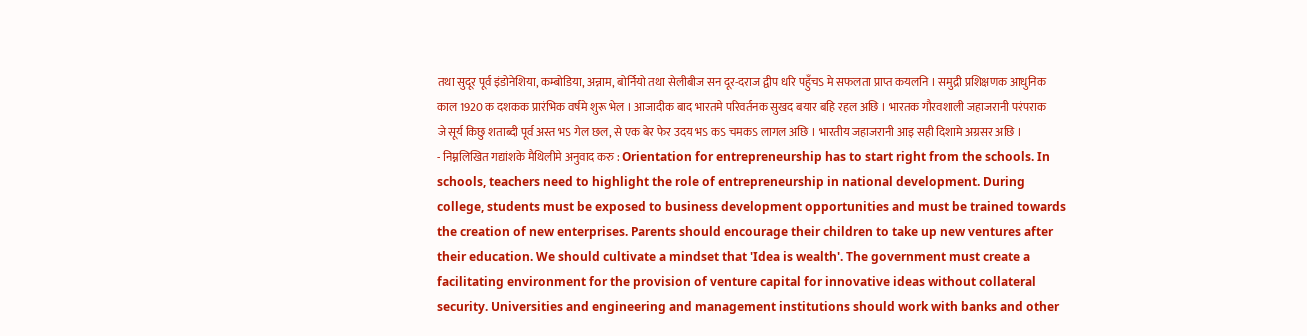तथा सुदूर पूर्व इंडोनेशिया, कम्बोडिया, अन्नाम, बोर्नियो तथा सेलीबीज सन दूर-दराज द्वीप धरि पहुँचऽ मे सफलता प्राप्त कयलनि । समुद्री प्रशिक्षणक आधुनिक काल 1920 क दशकक प्रारंभिक वर्षमे शुरू भेल । आजादीक बाद भारतमे परिवर्तनक सुखद बयार बहि रहल अछि । भारतक गौरवशाली जहाजरानी परंपराक जे सूर्य किछु शताब्दी पूर्व अस्त भऽ गेल छल, से एक बेर फेर उदय भऽ कऽ चमकऽ लागल अछि । भारतीय जहाजरानी आइ सही दिशामे अग्रसर अछि ।
- निम्नलिखित गद्यांशके मैथिलीमे अनुवाद करु : Orientation for entrepreneurship has to start right from the schools. In schools, teachers need to highlight the role of entrepreneurship in national development. During college, students must be exposed to business development opportunities and must be trained towards the creation of new enterprises. Parents should encourage their children to take up new ventures after their education. We should cultivate a mindset that 'Idea is wealth'. The government must create a facilitating environment for the provision of venture capital for innovative ideas without collateral security. Universities and engineering and management institutions should work with banks and other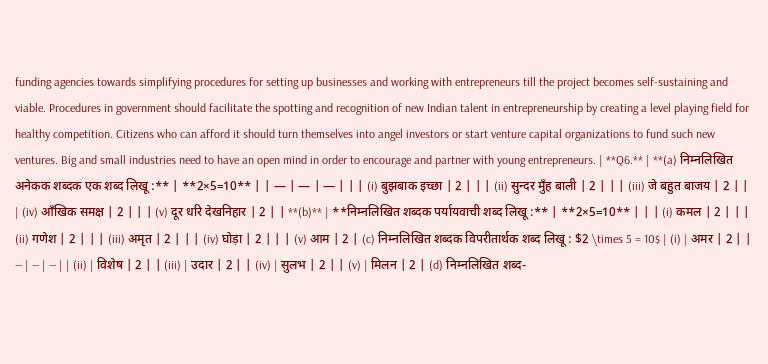funding agencies towards simplifying procedures for setting up businesses and working with entrepreneurs till the project becomes self-sustaining and viable. Procedures in government should facilitate the spotting and recognition of new Indian talent in entrepreneurship by creating a level playing field for healthy competition. Citizens who can afford it should turn themselves into angel investors or start venture capital organizations to fund such new ventures. Big and small industries need to have an open mind in order to encourage and partner with young entrepreneurs. | **Q6.** | **(a) निम्नलिखित अनेकक शब्दक एक शब्द लिखू :** | **2×5=10** | | — | — | — | | | (i) बुझबाक इच्छा | 2 | | | (ii) सुन्दर मुँह बाली | 2 | | | (iii) जे बहुत बाजय | 2 | | | (iv) आँखिक समक्ष | 2 | | | (v) दूर धरि देखनिहार | 2 | | **(b)** | **निम्नलिखित शब्दक पर्यायवाची शब्द लिखू :** | **2×5=10** | | | (i) कमल | 2 | | | (ii) गणेश | 2 | | | (iii) अमृत | 2 | | | (iv) घोड़ा | 2 | | | (v) आम | 2 | (c) निम्नलिखित शब्दक विपरीतार्थक शब्द लिखू : $2 \times 5 = 10$ | (i) | अमर | 2 | | — | — | — | | (ii) | विशेष | 2 | | (iii) | उदार | 2 | | (iv) | सुलभ | 2 | | (v) | मिलन | 2 | (d) निम्नलिखित शब्द-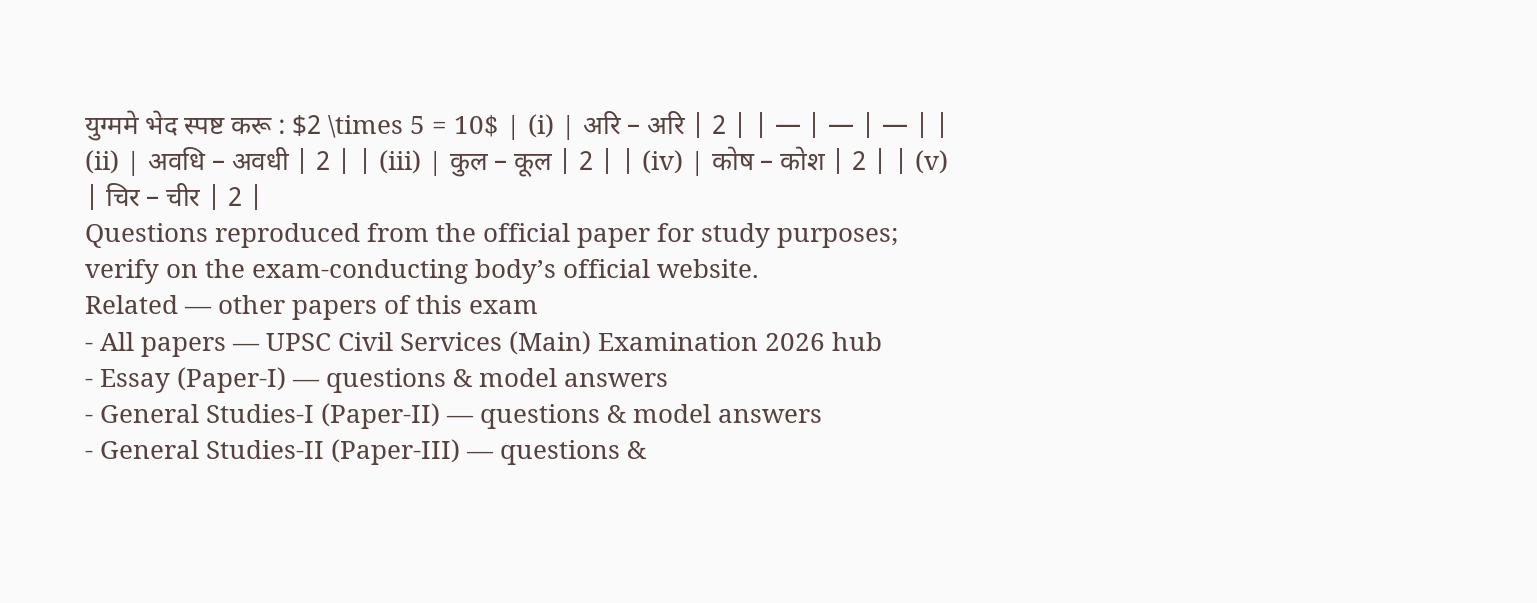युग्ममे भेद स्पष्ट करू : $2 \times 5 = 10$ | (i) | अरि – अरि | 2 | | — | — | — | | (ii) | अवधि – अवधी | 2 | | (iii) | कुल – कूल | 2 | | (iv) | कोष – कोश | 2 | | (v) | चिर – चीर | 2 |
Questions reproduced from the official paper for study purposes; verify on the exam-conducting body’s official website.
Related — other papers of this exam
- All papers — UPSC Civil Services (Main) Examination 2026 hub
- Essay (Paper-I) — questions & model answers
- General Studies-I (Paper-II) — questions & model answers
- General Studies-II (Paper-III) — questions &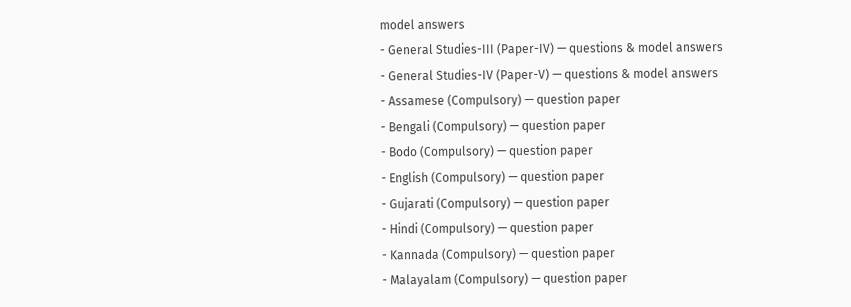model answers
- General Studies-III (Paper-IV) — questions & model answers
- General Studies-IV (Paper-V) — questions & model answers
- Assamese (Compulsory) — question paper
- Bengali (Compulsory) — question paper
- Bodo (Compulsory) — question paper
- English (Compulsory) — question paper
- Gujarati (Compulsory) — question paper
- Hindi (Compulsory) — question paper
- Kannada (Compulsory) — question paper
- Malayalam (Compulsory) — question paper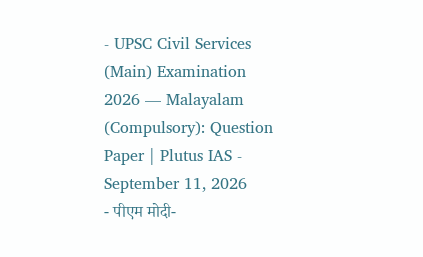- UPSC Civil Services (Main) Examination 2026 — Malayalam (Compulsory): Question Paper | Plutus IAS - September 11, 2026
- पीएम मोदी-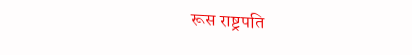रूस राष्ट्रपति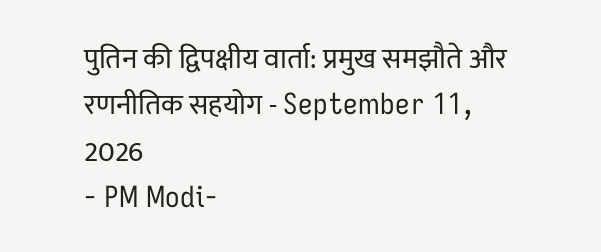पुतिन की द्विपक्षीय वार्ता: प्रमुख समझौते और रणनीतिक सहयोग - September 11, 2026
- PM Modi-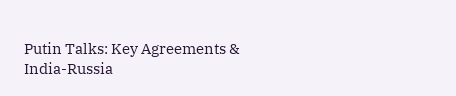Putin Talks: Key Agreements & India-Russia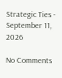Strategic Ties - September 11, 2026

No Comments